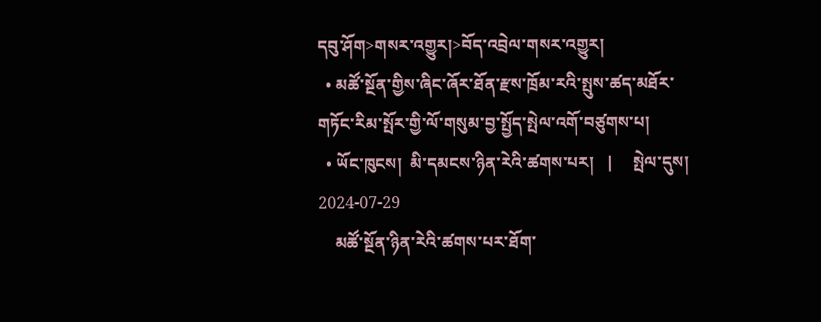དབུ་ཤོག>གསར་འགྱུར།>བོད་འབྲེལ་གསར་འགྱུར།
  • མཚོ་སྔོན་གྱིས་ཞིང་ཞོར་ཐོན་རྫས་ཁྲོམ་རའི་སྤུས་ཚད་མཐོར་གཏོང་རིམ་སྤོར་གྱི་ལོ་གསུམ་བྱ་སྤྱོད་སྤེལ་འགོ་བཙུགས་པ།
  • ཡོང་ཁུངས།  མི་དམངས་ཉིན་རེའི་ཚགས་པར།   |     སྤེལ་དུས།  2024-07-29
    མཚོ་སྔོན་ཉིན་རེའི་ཚགས་པར་ཐོག་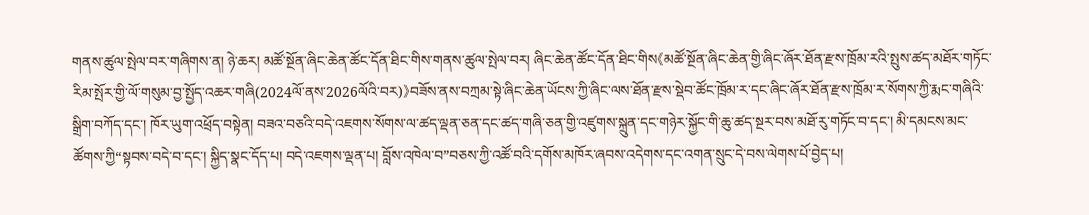གནས་ཚུལ་སྤེལ་བར་གཞིགས་ན། ཉེ་ཆར། མཚོ་སྔོན་ཞིང་ཆེན་ཚོང་དོན་ཐིང་གིས་གནས་ཚུལ་སྤེལ་བར། ཞིང་ཆེན་ཚོང་དོན་ཐིང་གིས《མཚོ་སྔོན་ཞིང་ཆེན་གྱི་ཞིང་ཞོར་ཐོན་རྫས་ཁྲོམ་རའི་སྤུས་ཚད་མཐོར་གཏོང་རིམ་སྤོར་གྱི་ལོ་གསུམ་བྱ་སྤྱོད་འཆར་གཞི(2024ལོ་ནས་2026ལོའི་བར)》བཟོས་ནས་བཀྲམ་སྟེ་ཞིང་ཆེན་ཡོངས་ཀྱི་ཞིང་ལས་ཐོན་རྫས་སྡེབ་ཚོང་ཁྲོམ་ར་དང་ཞིང་ཞོར་ཐོན་རྫས་ཁྲོམ་ར་སོགས་ཀྱི་རྨང་གཞིའི་སྒྲིག་བཀོད་དང་། ཁོར་ཡུག་འཕྲོད་བསྟེན། བཟའ་བཅའི་བདེ་འཇགས་སོགས་ལ་ཚད་ལྡན་ཅན་དང་ཚད་གཞི་ཅན་གྱི་འཛུགས་སྐྲུན་དང་གཉེར་སྐྱོང་གི་ཆུ་ཚད་སྔར་བས་མཐོ་རུ་གཏོང་བ་དང་། མི་དམངས་མང་ཚོགས་ཀྱི“སྟབས་བདེ་བ་དང་། སྐྱིད་སྣང་དོད་པ། བདེ་འཇགས་ལྡན་པ། བློས་འཁེལ་བ”བཅས་ཀྱི་འཚོ་བའི་དགོས་མཁོར་ཞབས་འདེགས་དང་འགན་སྲུང་དེ་བས་ལེགས་པོ་བྱེད་པ།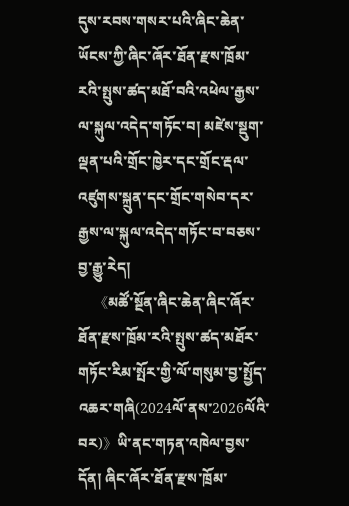དུས་རབས་གསར་པའི་ཞིང་ཆེན་ཡོངས་ཀྱི་ཞིང་ཞོར་ཐོན་རྫས་ཁྲོམ་རའི་སྤུས་ཚད་མཐོ་བའི་འཕེལ་རྒྱས་ལ་སྐུལ་འདེད་གཏོང་བ། མཛེས་སྡུག་ལྡན་པའི་གྲོང་ཁྱེར་དང་གྲོང་རྡལ་འཛུགས་སྐྲུན་དང་གྲོང་གསེབ་དར་རྒྱས་ལ་སྐུལ་འདེད་གཏོང་བ་བཅས་བྱ་རྒྱུ་རེད།
    《མཚོ་སྔོན་ཞིང་ཆེན་ཞིང་ཞོར་ཐོན་རྫས་ཁྲོམ་རའི་སྤུས་ཚད་མཐོར་གཏོང་རིམ་སྤོར་གྱི་ལོ་གསུམ་བྱ་སྤྱོད་འཆར་གཞི(2024ལོ་ནས་2026ལོའི་བར)》ཡི་ནང་གཏན་འཁེལ་བྱས་དོན། ཞིང་ཞོར་ཐོན་རྫས་ཁྲོམ་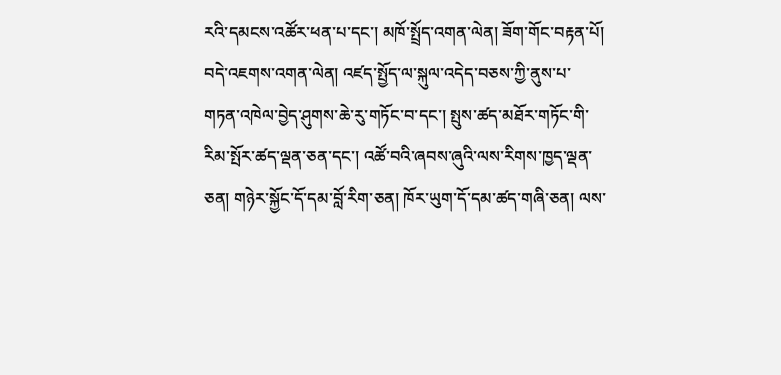རའི་དམངས་འཚོར་ཕན་པ་དང་། མཁོ་སྤྲོད་འགན་ལེན། ཟོག་གོང་བརྟན་པོ། བདེ་འཇགས་འགན་ལེན། འཛད་སྤྱོད་ལ་སྐུལ་འདེད་བཅས་ཀྱི་ནུས་པ་གཏན་འཁེལ་བྱེད་ཤུགས་ཆེ་རུ་གཏོང་བ་དང་། སྤུས་ཚད་མཐོར་གཏོང་གི་རིམ་སྤོར་ཚད་ལྡན་ཅན་དང་། འཚོ་བའི་ཞབས་ཞུའི་ལས་རིགས་ཁྱད་ལྡན་ཅན། གཉེར་སྐྱོང་དོ་དམ་བློ་རིག་ཅན། ཁོར་ཡུག་དོ་དམ་ཚད་གཞི་ཅན། ལས་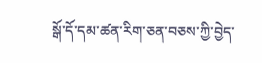སྒོ་དོ་དམ་ཚན་རིག་ཅན་བཅས་ཀྱི་བྱེད་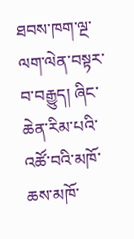ཐབས་ཁག་ལྔ་ལག་ལེན་བསྟར་བ་བརྒྱུད། ཞིང་ཆེན་རིམ་པའི་འཚོ་བའི་མཁོ་ཆས་མཁོ་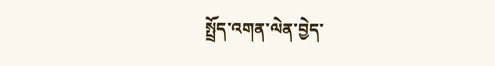སྤྲོད་འགན་ལེན་བྱེད་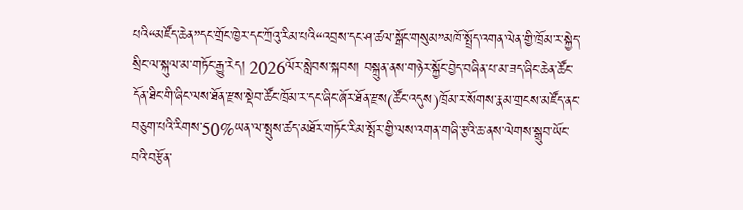པའི“མཛོད་ཆེན”དང་གྲོང་ཁྱེར་དང་ཀྲོའུ་རིམ་པའི“འབྲས་དང་ཤ་ཚལ་སྒོང་གསུམ”མཁོ་སྤྲོད་འགན་ལེན་གྱི་ཁྲོམ་ར་སྐྱེད་སྲིང་ལ་སྐུལ་མ་གཏོང་རྒྱུ་རེད། 2026ལོར་སླེབས་སྐབས། བསྐྲུན་ནས་གཉེར་སྐྱོང་བྱེད་བཞིན་པ་མ་ཟད་ཞིང་ཆེན་ཚོང་དོན་ཐིང་གི་ཞིང་ལས་ཐོན་རྫས་སྡེབ་ཚོང་ཁྲོམ་ར་དང་ཞིང་ཞོར་ཐོན་རྫས(ཚོང་འདུས)ཁྲོམ་ར་སོགས་རྣམ་གྲངས་མཛོད་ནང་བཅུག་པའི་རིགས་50%ཡན་ལ་སྤུས་ཚད་མཐོར་གཏོང་རིམ་སྤོར་གྱི་ལས་འགན་གཞི་རྩའི་ཆ་ནས་ལེགས་སྒྲུབ་ཡོང་བའི་བརྩོན་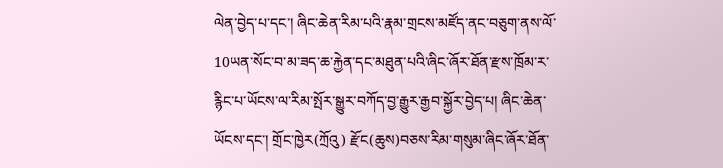ལེན་བྱེད་པ་དང་། ཞིང་ཆེན་རིམ་པའི་རྣམ་གྲངས་མཛོད་ནང་བཅུག་ནས་ལོ་10ཡན་སོང་བ་མ་ཟད་ཆ་རྐྱེན་དང་མཐུན་པའི་ཞིང་ཞོར་ཐོན་རྫས་ཁྲོམ་ར་རྙིང་པ་ཡོངས་ལ་རིམ་སྤོར་སྒྱུར་བཀོད་བྱ་རྒྱུར་རྒྱབ་སྐྱོར་བྱེད་པ། ཞིང་ཆེན་ཡོངས་དང་། གྲོང་ཁྱེར(ཀྲོའུ) རྫོང(ཆུས)བཅས་རིམ་གསུམ་ཞིང་ཞོར་ཐོན་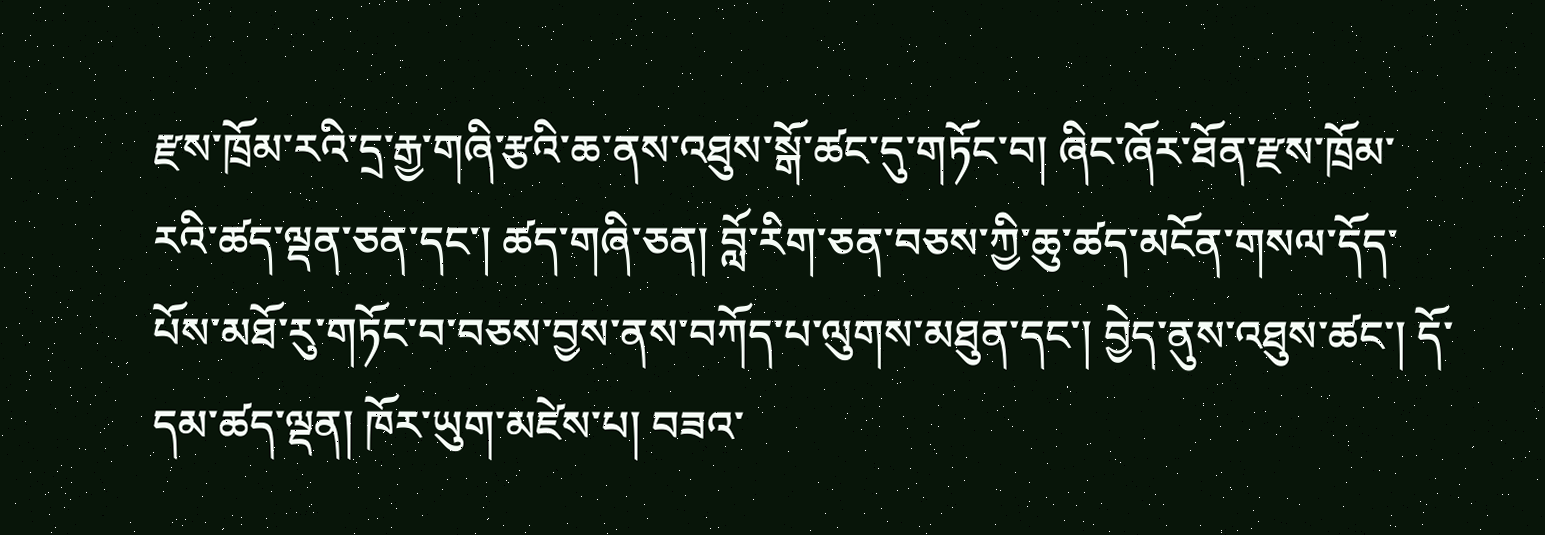རྫས་ཁྲོམ་རའི་དྲ་རྒྱ་གཞི་རྩའི་ཆ་ནས་འཐུས་སྒོ་ཚང་དུ་གཏོང་བ། ཞིང་ཞོར་ཐོན་རྫས་ཁྲོམ་རའི་ཚད་ལྡན་ཅན་དང་། ཚད་གཞི་ཅན། བློ་རིག་ཅན་བཅས་ཀྱི་ཆུ་ཚད་མངོན་གསལ་དོད་པོས་མཐོ་རུ་གཏོང་བ་བཅས་བྱས་ནས་བཀོད་པ་ལུགས་མཐུན་དང་། བྱེད་ནུས་འཐུས་ཚང་། དོ་དམ་ཚད་ལྡན། ཁོར་ཡུག་མཛེས་པ། བཟའ་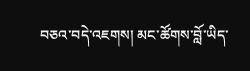བཅའ་བདེ་འཇགས། མང་ཚོགས་བློ་ཡིད་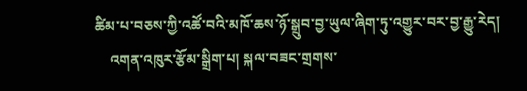ཚིམ་པ་བཅས་ཀྱི་འཚོ་བའི་མཁོ་ཆས་ཉོ་སྒྲུབ་བྱ་ཡུལ་ཞིག་ཏུ་འགྱུར་བར་བྱ་རྒྱུ་རེད།
    འགན་འཁུར་རྩོམ་སྒྲིག་པ། སྐལ་བཟང་གྲགས་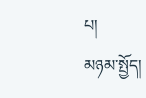པ།
མཉམ་སྤྱོད།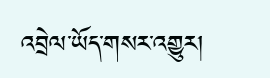འབྲེལ་ཡོད་གསར་འགྱུར།